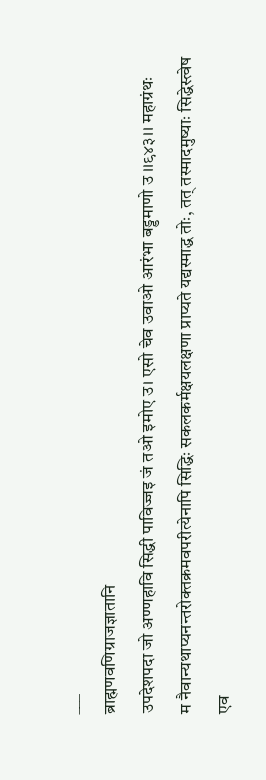___
ब्राह्मणवणिग्राजज्ञातानि
उपदेशपदा जो अण्णहावि सिद्धी पाविज्जइ जं तओ इमोए उ। एसो चेव उवाओ आरंभा बड्डमाणो उ ।।९४३।। महाग्रंथः
म नैवान्यथाप्यनन्तरोक्तक्रमवपरीत्येनापि सिद्धिः सकलकर्मक्षयलक्षणा प्राप्यते यद्यस्माद्ध तोः, तत् तस्मादमुष्याः सिद्धेस्त्वेष एव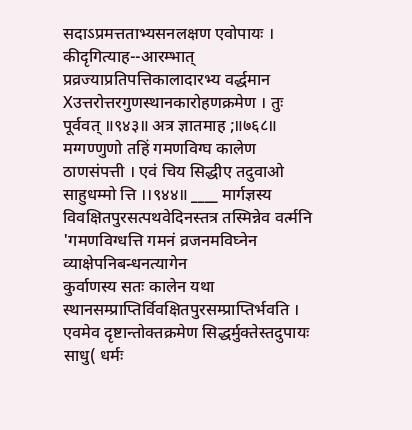सदाऽप्रमत्तताभ्यसनलक्षण एवोपायः । कीदृगित्याह--आरम्भात् प्रव्रज्याप्रतिपत्तिकालादारभ्य वर्द्धमान
Xउत्तरोत्तरगुणस्थानकारोहणक्रमेण । तुः पूर्ववत् ॥९४३॥ अत्र ज्ञातमाह ;॥७६८॥
मग्गण्णुणो तहिं गमणविग्घ कालेण ठाणसंपत्ती । एवं चिय सिद्धीए तदुवाओ साहुधम्मो त्ति ।।९४४॥ ____ मार्गज्ञस्य विवक्षितपुरसत्पथवेदिनस्तत्र तस्मिन्नेव वर्त्मनि 'गमणविग्धत्ति गमनं व्रजनमविघ्नेन व्याक्षेपनिबन्धनत्यागेन
कुर्वाणस्य सतः कालेन यथा स्थानसम्प्राप्तिर्विवक्षितपुरसम्प्राप्तिर्भवति । एवमेव दृष्टान्तोक्तक्रमेण सिद्धर्मुक्तेस्तदुपायः साधु( धर्मः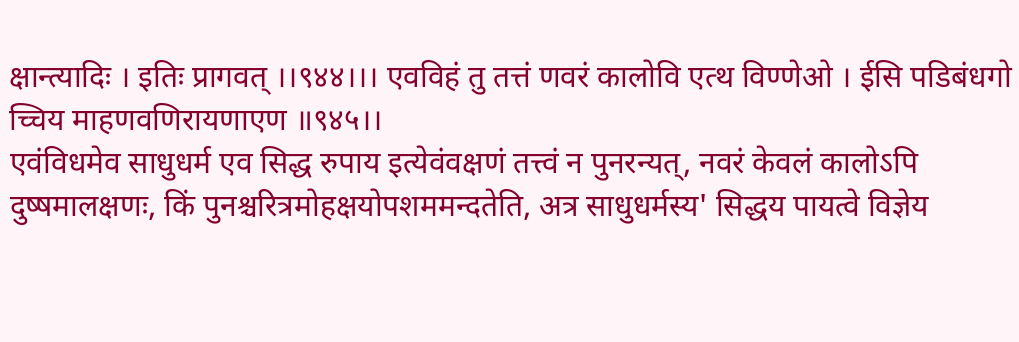क्षान्त्यादिः । इतिः प्रागवत् ।।९४४।।। एवविहं तु तत्तं णवरं कालोवि एत्थ विण्णेओ । ईसि पडिबंधगो च्चिय माहणवणिरायणाएण ॥९४५।।
एवंविधमेव साधुधर्म एव सिद्ध रुपाय इत्येवंवक्षणं तत्त्वं न पुनरन्यत्, नवरं केवलं कालोऽपि दुष्षमालक्षणः, किं पुनश्चरित्रमोहक्षयोपशममन्दतेति, अत्र साधुधर्मस्य' सिद्धय पायत्वे विज्ञेय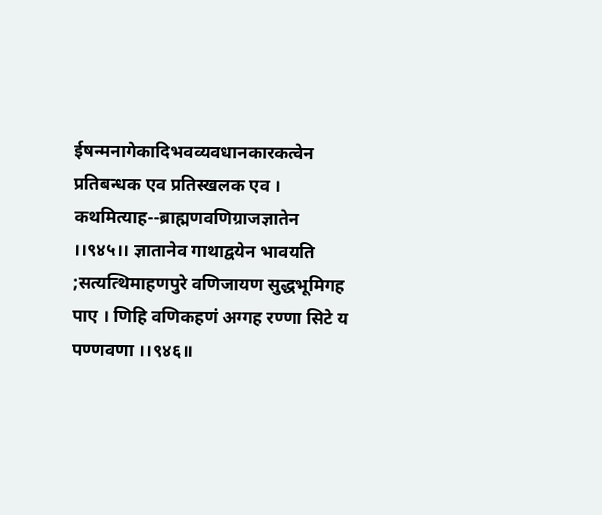ईषन्मनागेकादिभवव्यवधानकारकत्वेन प्रतिबन्धक एव प्रतिस्खलक एव । कथमित्याह--ब्राह्मणवणिग्राजज्ञातेन ।।९४५।। ज्ञातानेव गाथाद्वयेन भावयति ;सत्यत्थिमाहणपुरे वणिजायण सुद्धभूमिगह पाए । णिहि वणिकहणं अग्गह रण्णा सिटे य पण्णवणा ।।९४६॥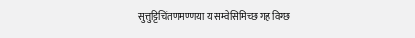सुत्तुट्टिचिंतणमण्णया य सम्वेसिमिच्छ गह विग्छ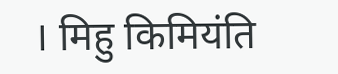। मिहु किमियंति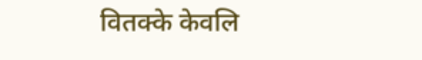वितक्के केवलि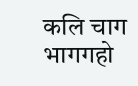कलि चाग भागगहो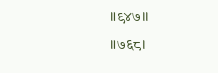॥९४७।।
॥७६८।